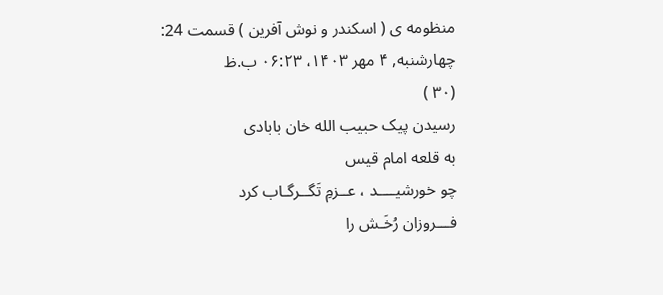منظومه ی ( اسکندر و نوش آفرین ) قسمت 24:
چهارشنبه, ۴ مهر ۱۴۰۳، ۰۶:۲۳ ب.ظ
(۳۰ )
رسیدن پیک حبیب الله خان بابادی
به قلعه امام قیس
چو خورشیــــد ، عــزمِ تَگــرگـاب کرد
فـــروزان رُخَـش را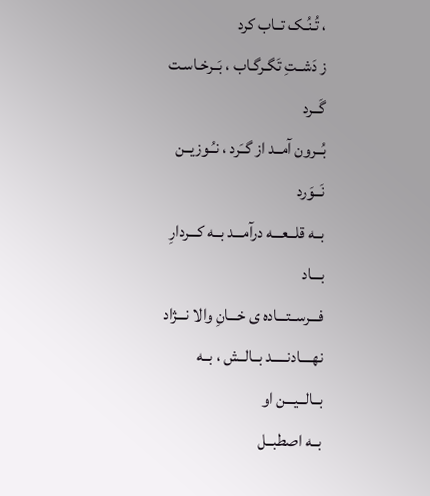، تُـنُـک تــاب کرد
ز دَشــتِ تَگـرگـاب ، بَــرخـاسـت گَــرد
بُــرون آمــد از گــَرد ، نـُـوزیــن نَــوَرد
بــه قلــعـــه درآمـــد بــه کـــردارِ بـــاد
فـــرســتـــاده ی خـــانِ والا نـــژاد
نهــــادنـــــد بــالــش ، بــه بــالــیـــن او
بــه اصطبــل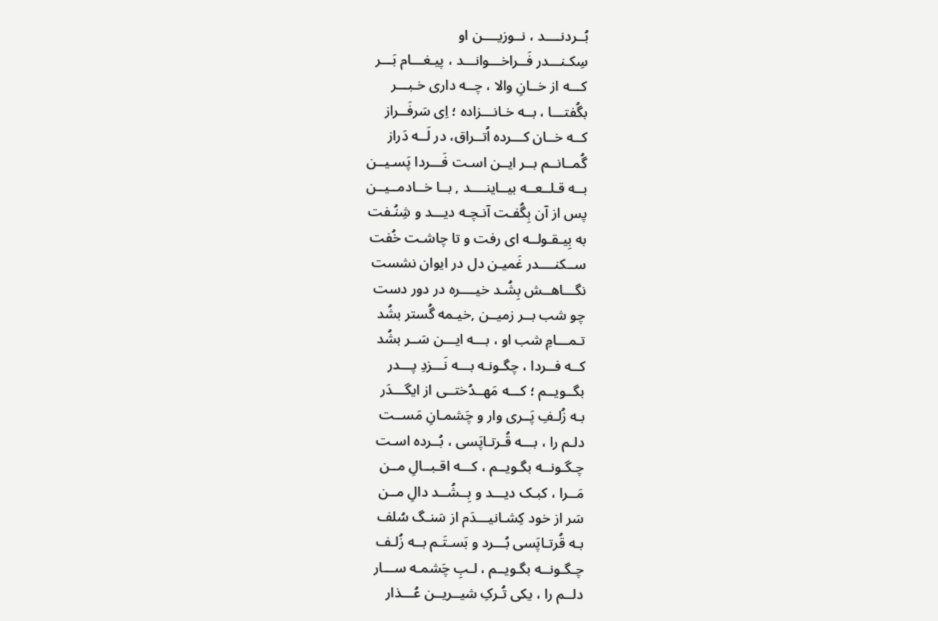بُــردنــــد ، نــوزیــــن او
سِکـنـــدر فَــراخـــوانـــد ، پیـغـــام بَـــر
کـــه از خــانِ والا ، چــه داری خـبـــر
بگُفتـــا ، بــه خـانـــزاده ؛ اِی سَرفَــراز
کــه خــان کـــرده اُتــراق، در لَــه دَراز
گُمــانــم بــر ایــن اسـت فَـــردا پَسـیــن
بــه قـلــعــه بیــاینــــد , بــا خــادمــیــن
پس از آن بِگُفـت آنـچـه دیـــد و شِنُـفت
به بِیـقـولــه ای رفت و تا چاشـت خُفت
ســکنــــدر غَمیـن دل در ایوان نشست
نگـــاهــش بِشُـد خیــــره در دور دست
چو شب بــر زمیــن ,خیـمه گُستر بشُد
تـمـــامِ شب او ، بـــه ایـــن سَــر بشُد
کــه فــردا ، چگـونـه بـــه نَـــزدِ پـــدر
بگــویــم ؛ کـــه مَهــدُختــی از ایگـــدَر
بـه زُلـفِ پَــری وار و چَشمـانِ مَســت
دلـم را ، بـــه قُـرتـاپَسی ، بُــرده اسـت
چـگـونــه بگـویــم ، کـــه اقـبــالِ مــن
مَــرا ، کبـک دیـــد و بِــشُــد دالِ مــن
سَر از خود کِشـانیـــدَم از سَنـگ سُلف
بـه قُرتـاپَسی بُـــرد و بَسـتَـم بــه زُلـف
چـگـونــه بگـویــم ، لـبِ چَشمـه ســـار
دلــم را ، یکی تُـرکِ شیــریــن عُـــذار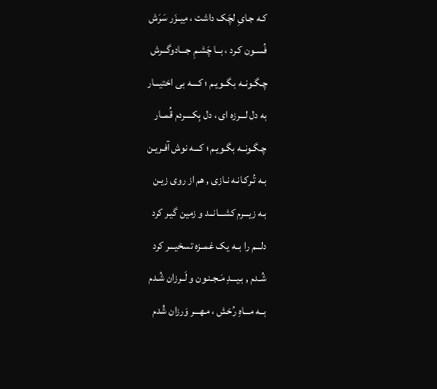کـه جـایِ لچَک داشت ، مِیــزَر سَرَش
فُسـون کـرد ، بــا چَشـمِ جـــادوگــرش
چـگـونــه بگــویـم ؛ کــــه بی اختیـــار
به دل لـــرزه ای ، دل بِکــــردم قُمــار
چـگـونــه بگـویـم ؛ کـــه نوش آفـریـن
بـه تُـرکـانـه نـازی , هم از روی زیـن
بـه زیـــرم کشـــانــد و زمین گیـر کرد
دلـــم را بــه یک غمــزه تسخیـــر کرد
شُـدم , بـیـــدِ مَـجـنـون و لَــرزان شُـدم
بــه مـــاهِ رُخش ، مـهـــر وَرزان شُدم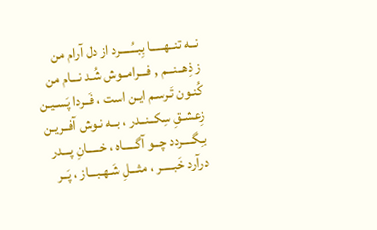نــه تنــهـــــا بِبــُـــــرد از دل آرام من
ز ذِهــنـــم , فـــرامــوش شُـد نـــام من
کُنـون تَـرسـم ایـن است ، فَــردا پَسـیـن
زِعشـقِ سِکــنــدر ، بــه نـوش آفــریـن
بـِگــــردد چــو آگـــــاه ، خـــــانِ پـــدر
درآرد خَبـــــر ، مثـــلِ شَـهـبـــاز ، پَــر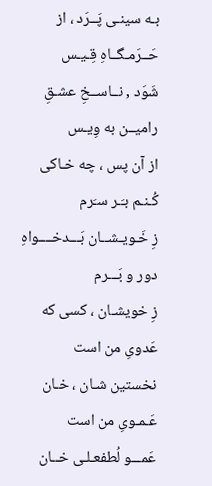بـه سینـی پَــرَد ، از حَــرَمـگــاهِ قِـیـس
شَوَد , نــاســخِ عشـقِ رامیــن به وِیـس
از آن پس ، چه خـاکی کُـنـم بـَـر سـَرم
زِ خَـویـشــان بَـــدخــــواهِ دور و بَـــرم
زِ خویشـان ، کسی که عَدویِ من است
نخستین شـان ، خـان عَـمـویِ من است
عَمـــو لُطفعـلـی خــان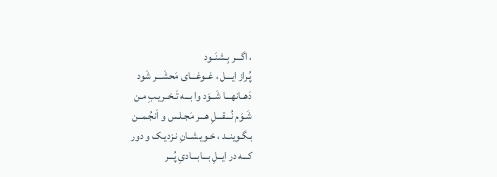، اگـــر بِـشنَــود
پُـراز ایـــل ، غــوغـــای مَحشَـــر شَود
دَهــانهـــا شَــوَد وا بـــه تَـخــریـبِ مـن
شَـوَم نُـــقـــلِ هـــر مَجـلـس و اَنجُـمــن
بـگـوینــد ، خـویـشــانِ نـزدیـک و دور
کـــه در ایــلِ بـــابـــادیِ پُـــر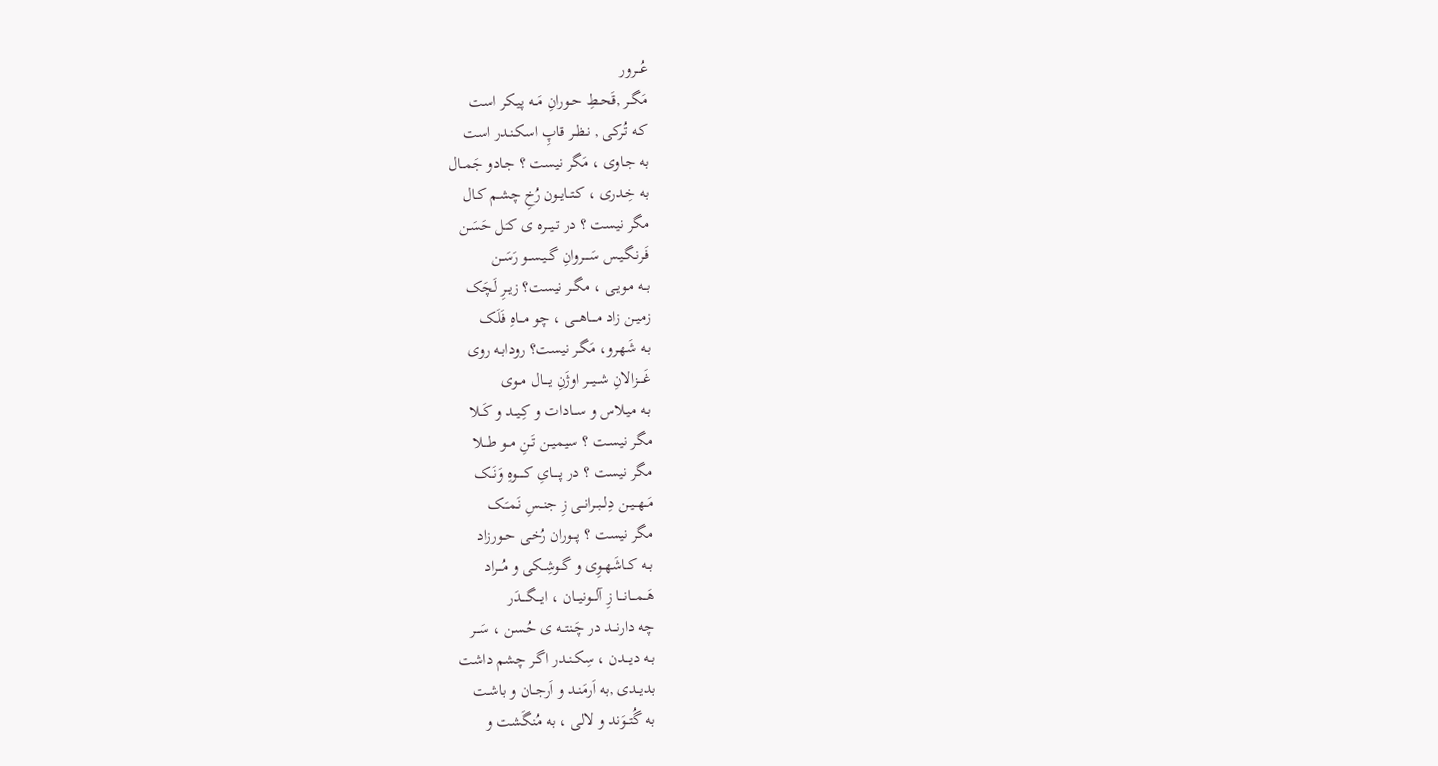عُـــرور
مَگــر ,قَحــطِ حــورانِ مَــه پیـکر است
کـه تُـرکی , نـظــر قاپِ اسکـنـدر است
به جـاوی ، مَگر نیست ؟ جـادو جَمــال
به خِـدری ، کـتــایــون رُخِ چشـم کـال
مگر نیست ؟ در تـیـــره ی کـَـل حَسَـن
فَـرنـگـیـس سَــــروانِ گــیـســو رَسَــن
بــه مـویـی ، مگــر نیست؟ زیــرِ لَچَک
زمیــن زاد مــــاهـــی ، چو مـــاهِ فَلَـک
بـه شَهـرو، مَگـر نیست؟ رودابـه روی
غَــــزالانِ شــیـــر اوژَنِ یــــال مــوی
بـه میـلاس و ســـادات و کِـیــد و کَــلا
مگر نیسـت ؟ سیمیــن تَــنِ مــو طـــلا
مگر نیست ؟ در پـــــایِ کـــــوهِ وَنَــک
مَــهــیــن دِلــبــرانــی زِ جنــسِ نَـمـَـک
مگر نیست ؟ پـــوران رُخـی حــورزاد
بــه کــاشَهــوِی و گــوشِــکی و مُـــراد
هَــمـــانـــا زِ آلـــونیـــان ، ایـــگــــدَر
چه دارنـــد در چَـنتــه ی حُـسن ، سَـــر
بـه دیـــدن ، سِکـنــدر اگـر چشم داشت
بدیــدی ,به اَرمَنــد و اَرجــان و باشـت
به گُتــوَند و لالی ، به مُنگَشت و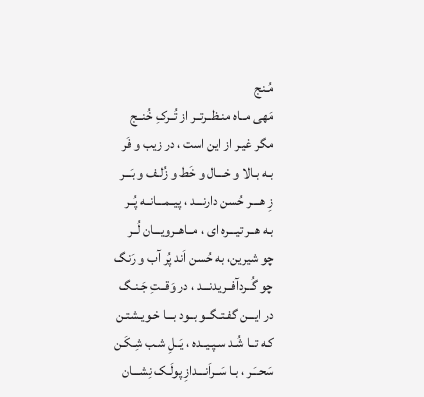مُـنج
مَهی مــاه منـظــرتــر از تُــرکِ خُنــج
مگر غیـر از این است ، در زیب و فَر
بـه بـالا و خـــال و خَط و زُلـف و بَـــر
زِ هــــر حُسن دارنـــد ، پیــمـــانــه پُــر
بـه هــر تیـــره ای ، مــاهــرویـــان لُــر
چو شیرین، به حُسن اَند پُر آب و رَنگ
چو گُــردآفــریدنـــد ، در وَقــتِ جَـنـگ
در ایـــن گفـتـگــو بــود بـــا خـویـشتـن
کـه تــا شُـد سـپـیــده ، یَــلِ شـب شِـکَـن
سَحــَـر ، بـا سَــراَنـــدازِ پولَـک نِشـــان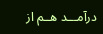درآمـــد هــم از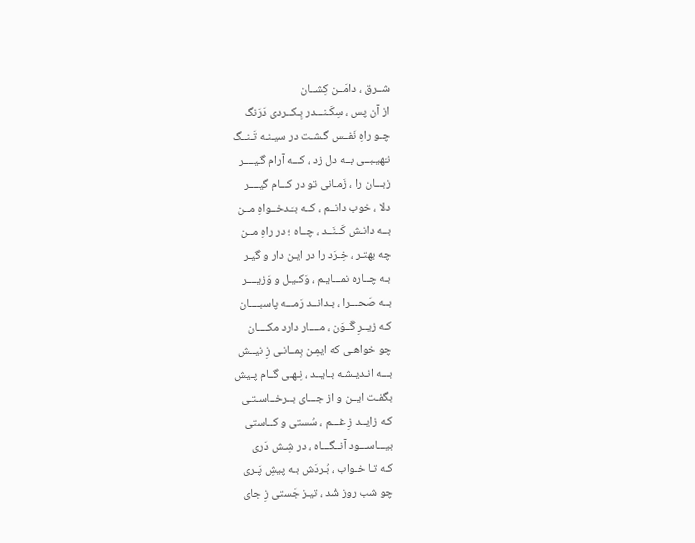شــرق ، دامَــن کِشــان
از آن پس ، سِکَـنـــدر بِـکــردی دَرَنگ
چـو راهِ نَفــس گـشـت در سیـنـه تَـنــگ
نـَهیـبــی بــه دل زد ، کـــه آرام گـیــــر
زبـــان را ، زَمـانی تو در کـــام گیــــر
دلا ، خوب دانــم ، کــه بـَـدخــواهِ مــن
بــه دانـش کَــنَــد ، چــاه ؛ در راهِ مــن
چه بهتـر ، خِـرَد را در ایـن دار و گیـر
بـه چــاره نمـــایـم ، وَکـیـل و وَزیــــر
بــه صَحـــرا ، بـدانــد رَمـــه پاسبــــان
کـه زیــرِ گَــوَن ، مــــار دارد مکــــان
چو خواهـی که ایمِـن بِمــانـی زِ نیــش
بـــه انـدیـشـه بـایــد ، نِـهـی گــام پـیش
بگفـت ایــن و از جـــای بــرخــاسـتـی
کـه زایــد زِ غـــم ، سُستی و کــاستی
بیـــاســـود آنــگـــاه ، در شِـش دَری
کـه تـا خـواب ، بُـردَش بـه پیشِ پَـری
چو شب روز شُد ، تیـز جَستی زِ جای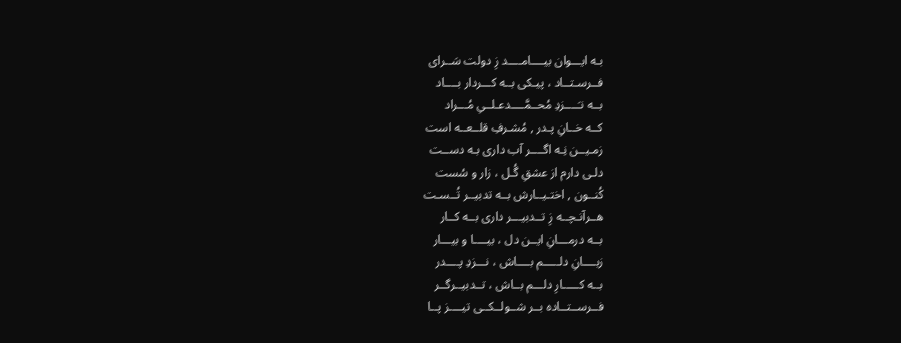بـه ایـــوان بیــــامــــد زِ دولت سَــرای
فــرسـتــاد ، پیـکی بــه کـــردار بــــاد
بــه نـَــــزدِ مُحــمَّــــدعـلــیِ مُـــراد
کــه خــانِ پـدر , مُشـرفِ قلــعــه است
زمـیــن نِـه اگــــر آب داری بـه دســت
دلـی دارم از عشقِ گُـل ، زار و سُست
کُنــون , اختـیــارش بــه تدبیــر تُــسـت
هــرآنـچــه زِ تــدبیـــر داری بــه کــار
بــه درمـــانِ ایــن دل ، بیــــا و بیـــار
زبــــانِ دلـــــم بــــاش ، نـــزدِ پــــدر
بــه کـــــارِ دلـــم بــاش ، تــدبیــرگــر
فــرســتــاده بــر شــولــکــی تیــــز پــا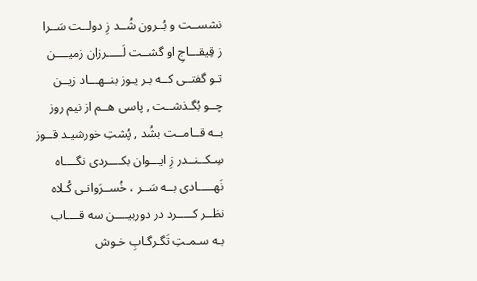نشســت و بُــرون شُــد زِ دولــت سَــرا
ز قِیقـــاجِ او گشــت لَـــــرزان زمیــــن
تـو گفتــی کــه بـر یـوز بنــهـــاد زیــن
چــو بُگـذشــت , پاسی هــم از نیم روز
بــه قــامــت بشُد , پُشتِ خورشیـد قــوز
سِـکــنــدر زِ ایـــوان بکــــردی نگــــاه
نَهـــــادی بــه سَــر ، خُســرَوانـی کُـلاه
نظــر کـــــرد در دوربیــــن سه قــــاب
بـه سـمـتِ تَگـرگـابِ خـوش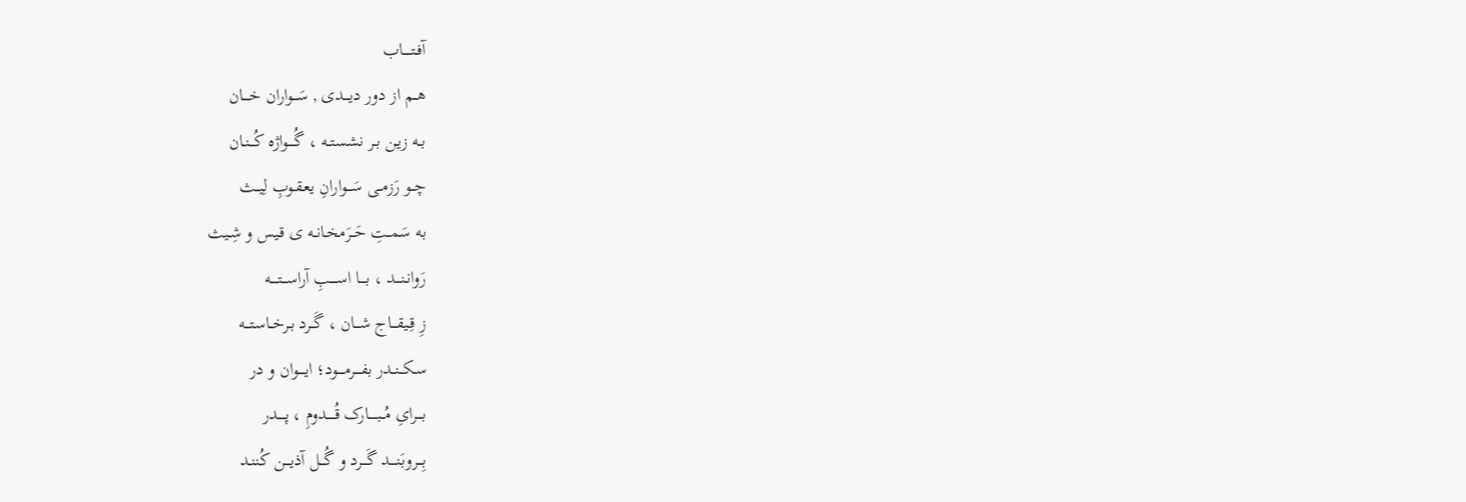آفـتـــــاب
هــم از دور دیـــدی , سَـــواران خــــان
بـه زیـن بـر نشستــه ، گُــــواژه کُـــنـان
چــو رَزمــی سَـــوارانِ یعـقـوبِ لِیــث
به سَمــتِ حَــرَمخـانـه ی قـیس و شِـیث
رَوانـنـــد ، بــــا اســــبِ آراســـتــــه
زِ قِـیقـــاج شـــان ، گَــرد بـرخــاستـــه
سـکــنــدر بفــــرمــــود؛ ایــــوان و در
بـــرایِ مُــبـــــارک قُـــــدومِ ، پــــدر
بِـــروبَنــــد گَـــرد و گُـــل آذیـــن کُننـد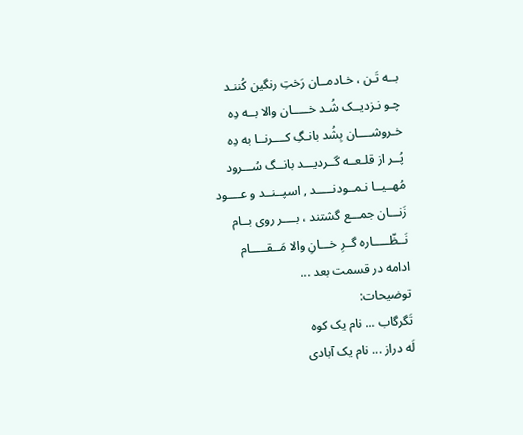بــه تَـن ، خـادمــان رَختِ رنگین کُننـد
چـو نـزدیــک شُـد خـــــان والا بــه دِه
خـروشــــان بِشُد بانـگِ کــــرنــا به دِه
پُــر از قلـعــه گــردیـــد بانــگ سُـــرود
مُهــیــا نـمــودنـــــد , اسپــنــد و عــــود
زَنـــان جمـــع گشتند ، بــــر روی بــام
نَــظّـــــاره گــرِ خـــانِ والا مَــقـــــام
ادامه در قسمت بعد ...
توضیحات:
تَگرگاب ... نام یک کوه
لَه دراز ... نام یک آبادی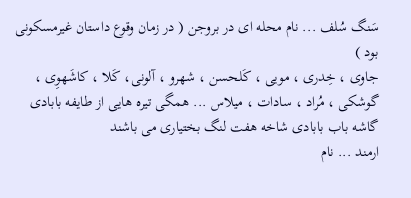سَنگ سُلف ... نام محله ای در بروجن ( در زمان وقوع داستان غیرمسکونی بود )
جاوی ، خِدری ، مویی ، کَلحسن ، شهرو ، آلونی، کَلا ، کاشَهوِی ، گوشکی ، مُراد ، سادات ، میلاس ... همگی تیره هایی از طایفه بابادی گاشه باب بابادی شاخه هفت لنگ بختیاری می باشند
ارمند ... نام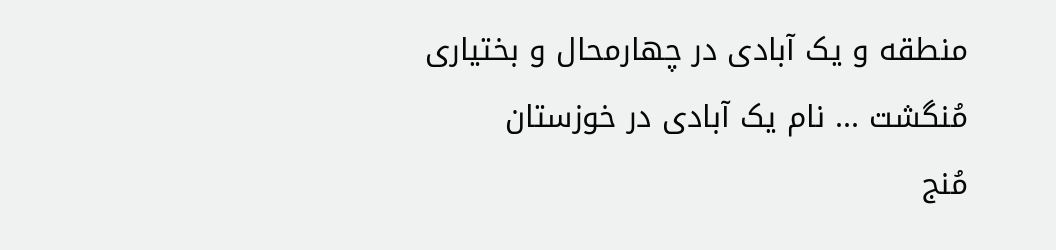منطقه و یک آبادی در چهارمحال و بختیاری
مُنگشت ... نام یک آبادی در خوزستان
مُنج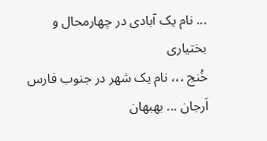... نام یک آبادی در چهارمحال و بختیاری
خُنج ،،، نام یک شهر در جنوب فارس
اَرجان ... بهبهان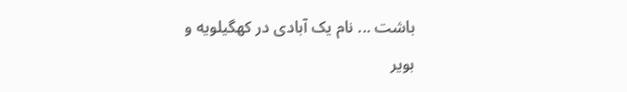باشت ... نام یک آبادی در کهگیلویه و بویر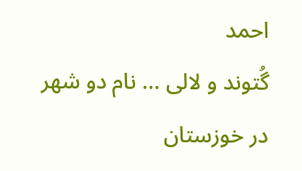احمد
گُتوند و لالی ... نام دو شهر در خوزستان